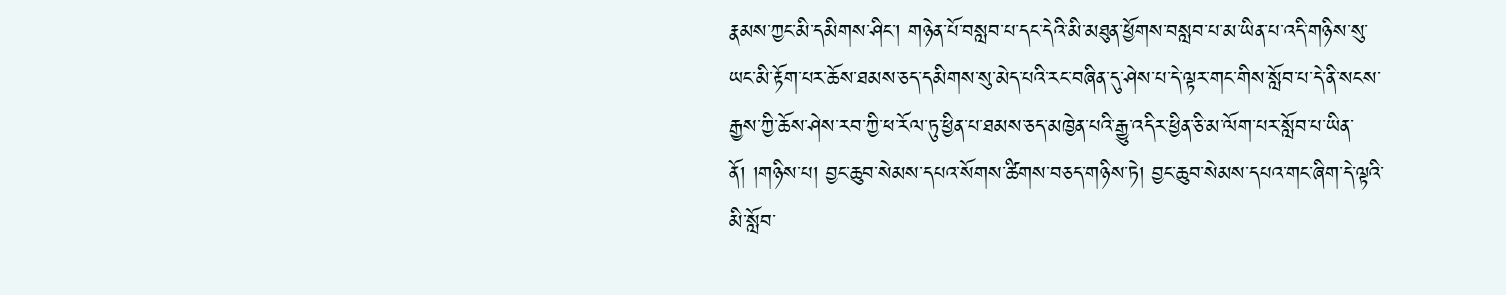རྣམས་ཀྱང་མི་དམིགས་ཤིང་། གཉེན་པོ་བསླབ་པ་དང་དེའི་མི་མཐུན་ཕྱོགས་བསླབ་པ་མ་ཡིན་པ་འདི་གཉིས་སུ་ཡང་མི་རྟོག་པར་ཆོས་ཐམས་ཅད་དམིགས་སུ་མེད་པའི་རང་བཞིན་དུ་ཤེས་པ་དེ་ལྟར་གང་གིས་སློབ་པ་དེ་ནི་སངས་རྒྱས་ཀྱི་ཆོས་ཤེས་རབ་ཀྱི་ཕ་རོལ་ཏུ་ཕྱིན་པ་ཐམས་ཅད་མཁྱེན་པའི་རྒྱུ་འདིར་ཕྱིན་ཅི་མ་ལོག་པར་སློབ་པ་ཡིན་ནོ། །གཉིས་པ། བྱང་ཆུབ་སེམས་དཔའ་སོགས་ཚིགས་བཅད་གཉིས་ཏེ། བྱང་ཆུབ་སེམས་དཔའ་གང་ཞིག་དེ་ལྟའི་མི་སློབ་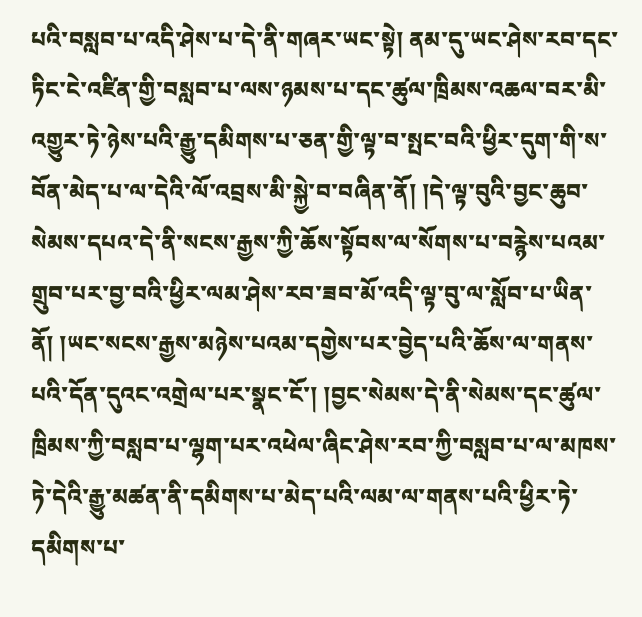པའི་བསླབ་པ་འདི་ཤེས་པ་དེ་ནི་གཞར་ཡང་སྟེ། ནམ་དུ་ཡང་ཤེས་རབ་དང་ཏིང་ངེ་འཛིན་གྱི་བསླབ་པ་ལས་ཉམས་པ་དང་ཚུལ་ཁྲིམས་འཆལ་བར་མི་འགྱུར་ཏེ་ཉེས་པའི་རྒྱུ་དམིགས་པ་ཅན་གྱི་ལྟ་བ་སྤང་བའི་ཕྱིར་དུག་གི་ས་བོན་མེད་པ་ལ་དེའི་ལོ་འབྲས་མི་སྐྱེ་བ་བཞིན་ནོ། །དེ་ལྟ་བུའི་བྱང་ཆུབ་སེམས་དཔའ་དེ་ནི་སངས་རྒྱས་ཀྱི་ཆོས་སྟོབས་ལ་སོགས་པ་བརྙེས་པའམ་གྲུབ་པར་བྱ་བའི་ཕྱིར་ལམ་ཤེས་རབ་ཟབ་མོ་འདི་ལྟ་བུ་ལ་སློབ་པ་ཡིན་ནོ། །ཡང་སངས་རྒྱས་མཉེས་པའམ་དགྱེས་པར་བྱེད་པའི་ཆོས་ལ་གནས་པའི་དོན་དུའང་འགྲེལ་པར་སྣང་ངོ་། །བྱང་སེམས་དེ་ནི་སེམས་དང་ཚུལ་ཁྲིམས་ཀྱི་བསླབ་པ་ལྷག་པར་འཕེལ་ཞིང་ཤེས་རབ་ཀྱི་བསླབ་པ་ལ་མཁས་ཏེ་དེའི་རྒྱུ་མཚན་ནི་དམིགས་པ་མེད་པའི་ལམ་ལ་གནས་པའི་ཕྱིར་ཏེ་དམིགས་པ་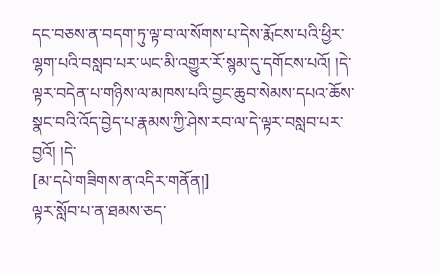དང་བཅས་ན་བདག་ཏུ་ལྟ་བ་ལ་སོགས་པ་དེས་རྨོངས་པའི་ཕྱིར་ལྷག་པའི་བསླབ་པར་ཡང་མི་འགྱུར་རོ་སྙམ་དུ་དགོངས་པའོ། །དེ་ལྟར་བདེན་པ་གཉིས་ལ་མཁས་པའི་བྱང་ཆུབ་སེམས་དཔའ་ཆོས་སྣང་བའི་འོད་བྱེད་པ་རྣམས་ཀྱི་ཤེས་རབ་ལ་དེ་ལྟར་བསླབ་པར་བྱའོ། །དེ་
[མ་དཔེ་གཟིགས་ན་འདིར་གནོན།]
ལྟར་སློབ་པ་ན་ཐམས་ཅད་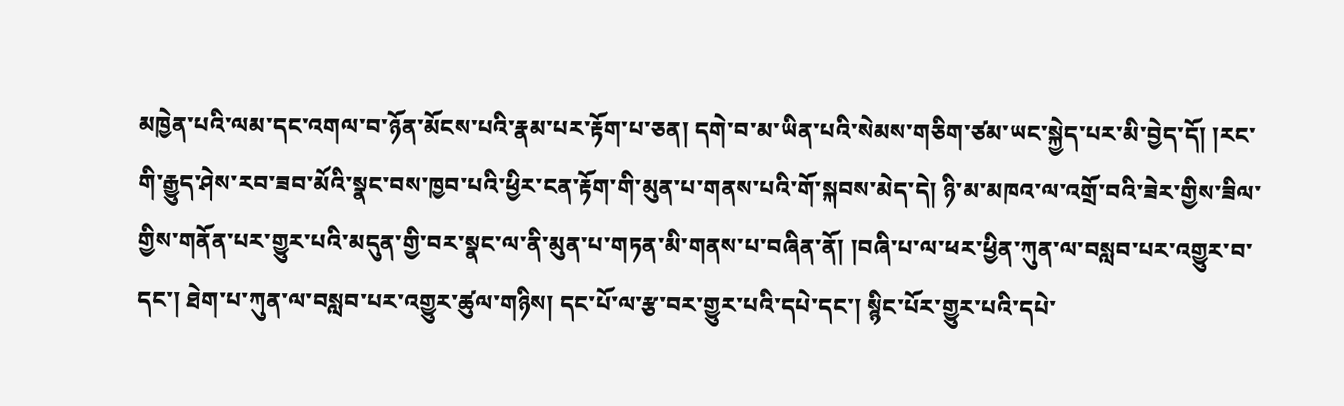མཁྱེན་པའི་ལམ་དང་འགལ་བ་ཉོན་མོངས་པའི་རྣམ་པར་རྟོག་པ་ཅན། དགེ་བ་མ་ཡིན་པའི་སེམས་གཅིག་ཙམ་ཡང་སྐྱེད་པར་མི་བྱེད་དོ། །རང་གི་རྒྱུད་ཤེས་རབ་ཟབ་མོའི་སྣང་བས་ཁྱབ་པའི་ཕྱིར་ངན་རྟོག་གི་མུན་པ་གནས་པའི་གོ་སྐབས་མེད་དེ། ཉི་མ་མཁའ་ལ་འགྲོ་བའི་ཟེར་གྱིས་ཟིལ་གྱིས་གནོན་པར་གྱུར་པའི་མདུན་གྱི་བར་སྣང་ལ་ནི་མུན་པ་གཏན་མི་གནས་པ་བཞིན་ནོ། །བཞི་པ་ལ་ཕར་ཕྱིན་ཀུན་ལ་བསླབ་པར་འགྱུར་བ་དང་། ཐེག་པ་ཀུན་ལ་བསླབ་པར་འགྱུར་ཚུལ་གཉིས། དང་པོ་ལ་རྩ་བར་གྱུར་པའི་དཔེ་དང་། སྙིང་པོར་གྱུར་པའི་དཔེ་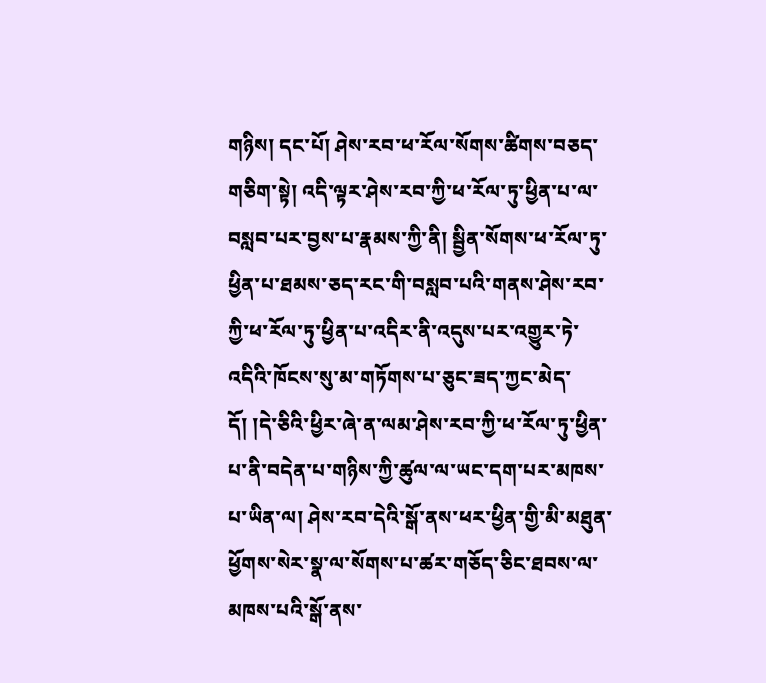གཉིས། དང་པོ། ཤེས་རབ་ཕ་རོལ་སོགས་ཚིགས་བཅད་གཅིག་སྟེ། འདི་ལྟར་ཤེས་རབ་ཀྱི་ཕ་རོལ་ཏུ་ཕྱིན་པ་ལ་བསླབ་པར་བྱས་པ་རྣམས་ཀྱི་ནི། སྦྱིན་སོགས་ཕ་རོལ་ཏུ་ཕྱིན་པ་ཐམས་ཅད་རང་གི་བསླབ་པའི་གནས་ཤེས་རབ་ཀྱི་ཕ་རོལ་ཏུ་ཕྱིན་པ་འདིར་ནི་འདུས་པར་འགྱུར་ཏེ་འདིའི་ཁོངས་སུ་མ་གཏོགས་པ་ཅུང་ཟད་ཀྱང་མེད་དོ། །དེ་ཅིའི་ཕྱིར་ཞེ་ན་ལམ་ཤེས་རབ་ཀྱི་ཕ་རོལ་ཏུ་ཕྱིན་པ་ནི་བདེན་པ་གཉིས་ཀྱི་ཚུལ་ལ་ཡང་དག་པར་མཁས་པ་ཡིན་ལ། ཤེས་རབ་དེའི་སྒོ་ནས་ཕར་ཕྱིན་གྱི་མི་མཐུན་ཕྱོགས་སེར་སྣ་ལ་སོགས་པ་ཚར་གཅོད་ཅིང་ཐབས་ལ་མཁས་པའི་སྒོ་ནས་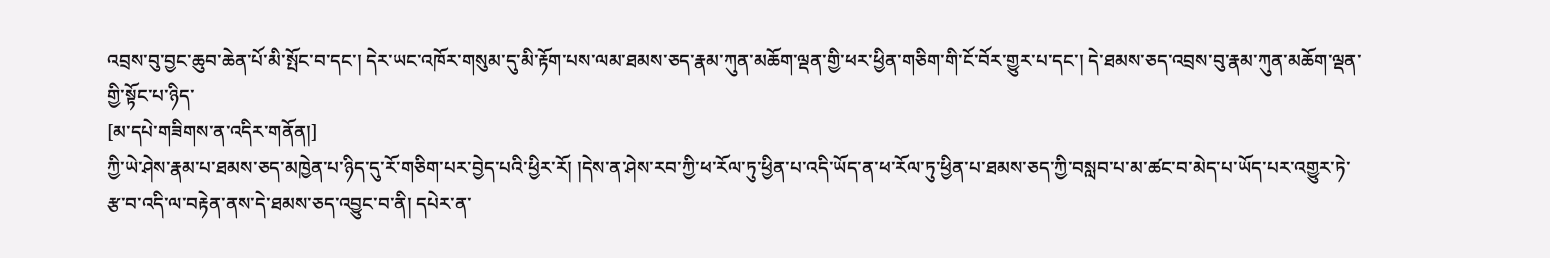འབྲས་བུ་བྱང་ཆུབ་ཆེན་པོ་མི་སྤོང་བ་དང་། དེར་ཡང་འཁོར་གསུམ་དུ་མི་རྟོག་པས་ལམ་ཐམས་ཅད་རྣམ་ཀུན་མཆོག་ལྡན་གྱི་ཕར་ཕྱིན་གཅིག་གི་ངོ་བོར་གྱུར་པ་དང་། དེ་ཐམས་ཅད་འབྲས་བུ་རྣམ་ཀུན་མཆོག་ལྡན་གྱི་སྟོང་པ་ཉིད་
[མ་དཔེ་གཟིགས་ན་འདིར་གནོན།]
ཀྱི་ཡེ་ཤེས་རྣམ་པ་ཐམས་ཅད་མཁྱེན་པ་ཉིད་དུ་རོ་གཅིག་པར་བྱེད་པའི་ཕྱིར་རོ། །དེས་ན་ཤེས་རབ་ཀྱི་ཕ་རོལ་ཏུ་ཕྱིན་པ་འདི་ཡོད་ན་ཕ་རོལ་ཏུ་ཕྱིན་པ་ཐམས་ཅད་ཀྱི་བསླབ་པ་མ་ཚང་བ་མེད་པ་ཡོད་པར་འགྱུར་ཏེ་རྩ་བ་འདི་ལ་བརྟེན་ནས་དེ་ཐམས་ཅད་འབྱུང་བ་ནི། དཔེར་ན་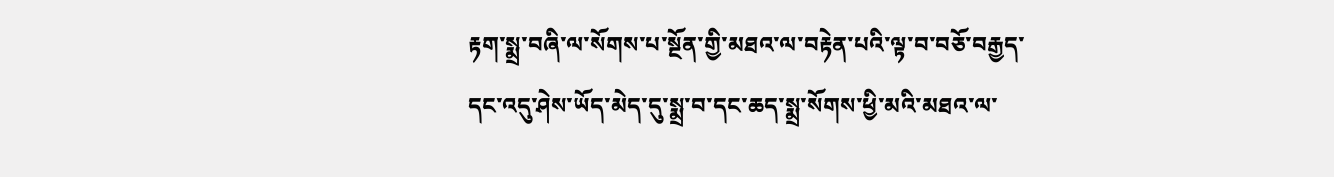རྟག་སྨྲ་བཞི་ལ་སོགས་པ་སྔོན་གྱི་མཐའ་ལ་བརྟེན་པའི་ལྟ་བ་བཅོ་བརྒྱད་དང་འདུ་ཤེས་ཡོད་མེད་དུ་སྨྲ་བ་དང་ཆད་སྨྲ་སོགས་ཕྱི་མའི་མཐའ་ལ་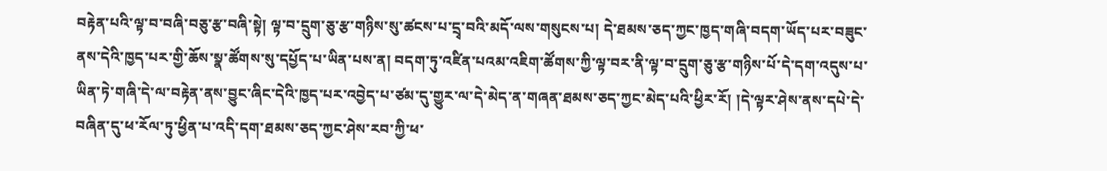བརྟེན་པའི་ལྟ་བ་བཞི་བཅུ་རྩ་བཞི་སྟེ། ལྟ་བ་དྲུག་ཅུ་རྩ་གཉིས་སུ་ཚངས་པ་དྲྭ་བའི་མདོ་ལས་གསུངས་པ། དེ་ཐམས་ཅད་ཀྱང་ཁྱད་གཞི་བདག་ཡོད་པར་བཟུང་ནས་དེའི་ཁྱད་པར་གྱི་ཆོས་སྣ་ཚོགས་སུ་དཔྱོད་པ་ཡིན་པས་ན། བདག་ཏུ་འཛིན་པའམ་འཇིག་ཚོགས་ཀྱི་ལྟ་བར་ནི་ལྟ་བ་དྲུག་ཅུ་རྩ་གཉིས་པོ་དེ་དག་འདུས་པ་ཡིན་ཏེ་གཞི་དེ་ལ་བརྟེན་ནས་བྱུང་ཞིང་དེའི་ཁྱད་པར་འབྱེད་པ་ཙམ་དུ་གྱུར་ལ་དེ་མེད་ན་གཞན་ཐམས་ཅད་ཀྱང་མེད་པའི་ཕྱིར་རོ། །དེ་ལྟར་ཤེས་ནས་དཔེ་དེ་བཞིན་དུ་ཕ་རོལ་ཏུ་ཕྱིན་པ་འདི་དག་ཐམས་ཅད་ཀྱང་ཤེས་རབ་ཀྱི་ཕ་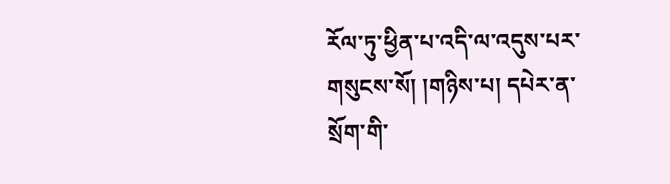རོལ་ཏུ་ཕྱིན་པ་འདི་ལ་འདུས་པར་གསུངས་སོ། །གཉིས་པ། དཔེར་ན་སྲོག་གི་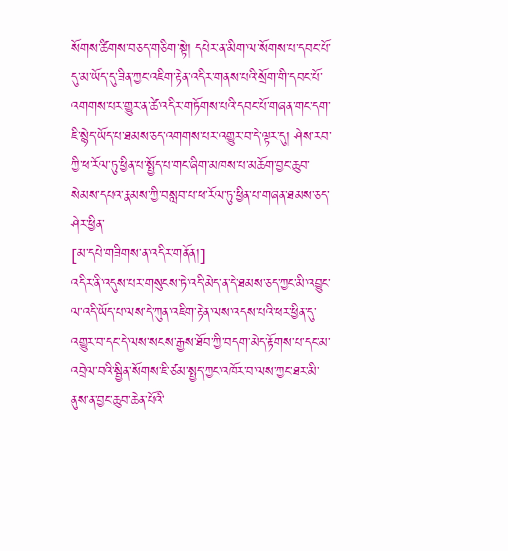སོགས་ཚིགས་བཅད་གཅིག་སྟེ། དཔེར་ན་མིག་ལ་སོགས་པ་དབང་པོ་དུ་མ་ཡོད་དུ་ཟིན་ཀྱང་འཇིག་རྟེན་འདིར་གནས་པའི་སྲོག་གི་དབང་པོ་འགགས་པར་གྱུར་ན་ཚེ་འདིར་གཏོགས་པའི་དབང་པོ་གཞན་གང་དག་ཇི་སྙེད་ཡོད་པ་ཐམས་ཅད་འགགས་པར་འགྱུར་བ་དེ་ལྟར་དུ། ཤེས་རབ་ཀྱི་ཕ་རོལ་ཏུ་ཕྱིན་པ་སྤྱོད་པ་གང་ཞིག་མཁས་པ་མཆོག་བྱང་ཆུབ་སེམས་དཔའ་རྣམས་ཀྱི་བསླབ་པ་ཕ་རོལ་ཏུ་ཕྱིན་པ་གཞན་ཐམས་ཅད་ཤེར་ཕྱིན་
[མ་དཔེ་གཟིགས་ན་འདིར་གནོན།]
འདིར་ནི་འདུས་པར་གསུངས་ཏེ་འདི་མེད་ན་དེ་ཐམས་ཅད་ཀྱང་མི་འབྱུང་ལ་འདི་ཡོད་པ་ལས་དེ་ཀུན་འཇིག་རྟེན་ལས་འདས་པའི་ཕར་ཕྱིན་དུ་འགྱུར་བ་དང་དེ་ལས་སངས་རྒྱས་ཐོབ་ཀྱི་བདག་མེད་རྟོགས་པ་དང་མ་འབྲེལ་བའི་སྦྱིན་སོགས་ཇི་ཙམ་སྤྱད་ཀྱང་འཁོར་བ་ལས་ཀྱང་ཐར་མི་ནུས་ན་བྱང་ཆུབ་ཆེན་པོའི་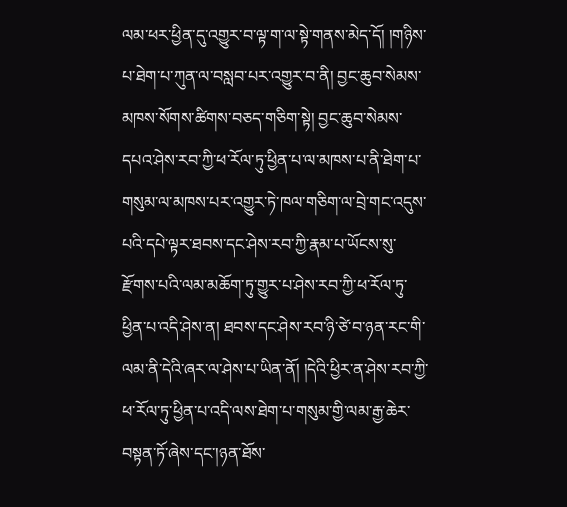ལམ་ཕར་ཕྱིན་དུ་འགྱུར་བ་ལྟ་ག་ལ་སྟེ་གནས་མེད་དོ། །གཉིས་པ་ཐེག་པ་ཀུན་ལ་བསླབ་པར་འགྱུར་བ་ནི། བྱང་ཆུབ་སེམས་མཁས་སོགས་ཚིགས་བཅད་གཅིག་སྟེ། བྱང་ཆུབ་སེམས་དཔའ་ཤེས་རབ་ཀྱི་ཕ་རོལ་ཏུ་ཕྱིན་པ་ལ་མཁས་པ་ནི་ཐེག་པ་གསུམ་ལ་མཁས་པར་འགྱུར་ཏེ་ཁལ་གཅིག་ལ་བྲེ་གང་འདུས་པའི་དཔེ་ལྟར་ཐབས་དང་ཤེས་རབ་ཀྱི་རྣམ་པ་ཡོངས་སུ་རྫོགས་པའི་ལམ་མཆོག་ཏུ་གྱུར་པ་ཤེས་རབ་ཀྱི་ཕ་རོལ་ཏུ་ཕྱིན་པ་འདི་ཤེས་ན། ཐབས་དང་ཤེས་རབ་ཉི་ཙེ་བ་ཉན་རང་གི་ལམ་ནི་དེའི་ཞར་ལ་ཤེས་པ་ཡིན་ནོ། །དེའི་ཕྱིར་ན་ཤེས་རབ་ཀྱི་ཕ་རོལ་ཏུ་ཕྱིན་པ་འདི་ལས་ཐེག་པ་གསུམ་གྱི་ལམ་རྒྱ་ཆེར་བསྟན་ཏོ་ཞེས་དང་།ཉན་ཐོས་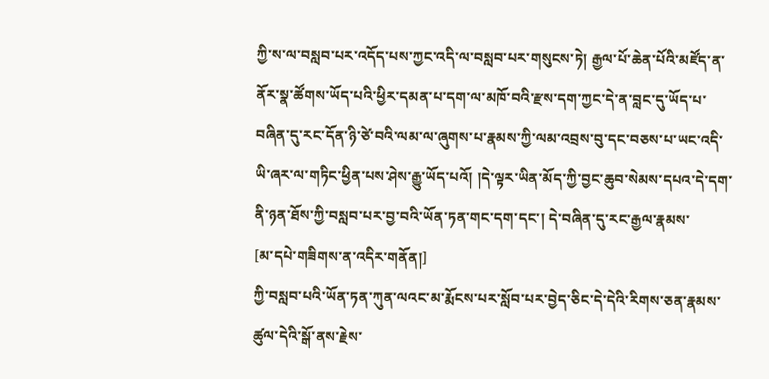ཀྱི་ས་ལ་བསླབ་པར་འདོད་པས་ཀྱང་འདི་ལ་བསླབ་པར་གསུངས་ཏེ། རྒྱལ་པོ་ཆེན་པོའི་མཛོད་ན་ནོར་སྣ་ཚོགས་ཡོད་པའི་ཕྱིར་དམན་པ་དག་ལ་མཁོ་བའི་རྫས་དག་ཀྱང་དེ་ན་བླང་དུ་ཡོད་པ་བཞིན་དུ་རང་དོན་ཉི་ཙེ་བའི་ལམ་ལ་ཞུགས་པ་རྣམས་ཀྱི་ལམ་འབྲས་བུ་དང་བཅས་པ་ཡང་འདི་ཡི་ཞར་ལ་གཏིང་ཕྱིན་པས་ཤེས་རྒྱུ་ཡོད་པའོ། །དེ་ལྟར་ཡིན་མོད་ཀྱི་བྱང་ཆུབ་སེམས་དཔའ་དེ་དག་ནི་ཉན་ཐོས་ཀྱི་བསླབ་པར་བྱ་བའི་ཡོན་ཏན་གང་དག་དང་། དེ་བཞིན་དུ་རང་རྒྱལ་རྣམས་
[མ་དཔེ་གཟིགས་ན་འདིར་གནོན།]
ཀྱི་བསླབ་པའི་ཡོན་ཏན་ཀུན་ལའང་མ་རྨོངས་པར་སློབ་པར་བྱེད་ཅིང་དེ་དེའི་རིགས་ཅན་རྣམས་ཚུལ་དེའི་སྒོ་ནས་རྗེས་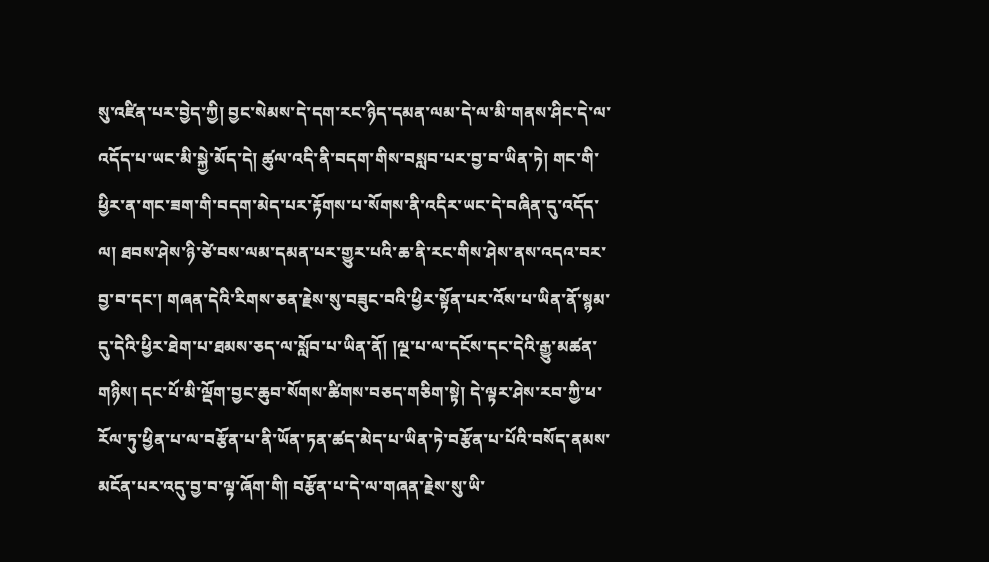སུ་འཛིན་པར་བྱེད་ཀྱི། བྱང་སེམས་དེ་དག་རང་ཉིད་དམན་ལམ་དེ་ལ་མི་གནས་ཤིང་དེ་ལ་འདོད་པ་ཡང་མི་སྐྱེ་མོད་དེ། ཚུལ་འདི་ནི་བདག་གིས་བསླབ་པར་བྱ་བ་ཡིན་ཏེ། གང་གི་ཕྱིར་ན་གང་ཟག་གི་བདག་མེད་པར་རྟོགས་པ་སོགས་ནི་འདིར་ཡང་དེ་བཞིན་དུ་འདོད་ལ། ཐབས་ཤེས་ཉི་ཙེ་བས་ལམ་དམན་པར་གྱུར་པའི་ཆ་ནི་རང་གིས་ཤེས་ནས་འདའ་བར་བྱ་བ་དང་། གཞན་དེའི་རིགས་ཅན་རྗེས་སུ་བཟུང་བའི་ཕྱིར་སྟོན་པར་འོས་པ་ཡིན་ནོ་སྙམ་དུ་དེའི་ཕྱིར་ཐེག་པ་ཐམས་ཅད་ལ་སློབ་པ་ཡིན་ནོ། །ལྔ་པ་ལ་དངོས་དང་དེའི་རྒྱུ་མཚན་གཉིས། དང་པོ་མི་ལྡོག་བྱང་ཆུབ་སོགས་ཚིགས་བཅད་གཅིག་སྟེ། དེ་ལྟར་ཤེས་རབ་ཀྱི་ཕ་རོལ་ཏུ་ཕྱིན་པ་ལ་བརྩོན་པ་ནི་ཡོན་ཏན་ཚད་མེད་པ་ཡིན་ཏེ་བརྩོན་པ་པོའི་བསོད་ནམས་མངོན་པར་འདུ་བྱ་བ་ལྟ་ཞོག་གི། བརྩོན་པ་དེ་ལ་གཞན་རྗེས་སུ་ཡི་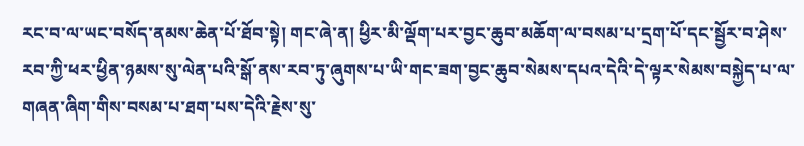རང་བ་ལ་ཡང་བསོད་ནམས་ཆེན་པོ་ཐོབ་སྟེ། གང་ཞེ་ན། ཕྱིར་མི་ལྡོག་པར་བྱང་ཆུབ་མཆོག་ལ་བསམ་པ་དྲག་པོ་དང་སྦྱོར་བ་ཤེས་རབ་ཀྱི་ཕར་ཕྱིན་ཉམས་སུ་ལེན་པའི་སྒོ་ནས་རབ་ཏུ་ཞུགས་པ་ཡི་གང་ཟག་བྱང་ཆུབ་སེམས་དཔའ་དེའི་དེ་ལྟར་སེམས་བསྐྱེད་པ་ལ་གཞན་ཞིག་གིས་བསམ་པ་ཐག་པས་དེའི་རྗེས་སུ་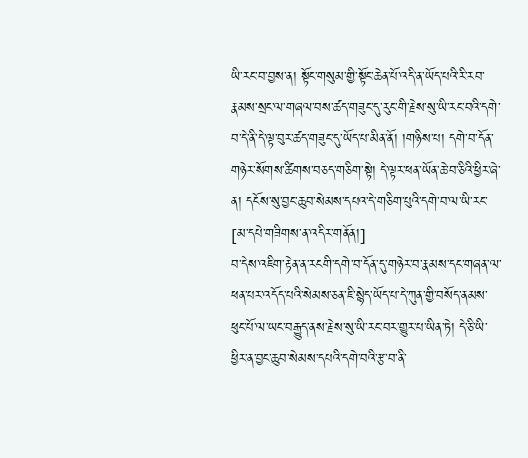ཡི་རང་བ་བྱས་ན། སྟོང་གསུམ་གྱི་སྟོང་ཆེན་པོ་འདི་ན་ཡོད་པའི་རི་རབ་རྣམས་སྲང་ལ་གཞལ་བས་ཚད་གཟུང་དུ་རུང་གི་རྗེས་སུ་ཡི་རང་བའི་དགེ་བ་དེ་ནི་དེ་ལྟ་བུར་ཚད་གཟུང་དུ་ཡོད་པ་མིན་ནོ། །གཉིས་པ། དགེ་བ་དོན་གཉེར་སོགས་ཚིགས་བཅད་གཅིག་སྟེ། དེ་ལྟར་ཕན་ཡོན་ཆེ་བ་ཅིའི་ཕྱིར་ཞེ་ན། དངོས་སུ་བྱང་ཆུབ་སེམས་དཔའ་དེ་གཅིག་པུའི་དགེ་བ་ལ་ཡི་རང་
[མ་དཔེ་གཟིགས་ན་འདིར་གནོན།]
བ་དེས་འཇིག་རྟེན་ན་རངགི་དགེ་བ་དོན་དུ་གཉེར་བ་རྣམས་དང་གཞན་ལ་ཕན་པར་འདོད་པའི་སེམས་ཅན་ཇི་སྙེད་ཡོད་པ་དེ་ཀུན་གྱི་བསོད་ནམས་ཕུང་པོ་ལ་ཡང་བརྒྱུད་ནས་རྗེས་སུ་ཡི་རང་བར་གྱུར་པ་ཡིན་ཏེ། དེ་ཅི་ཡི་ཕྱིར་ན་བྱང་ཆུབ་སེམས་དཔའི་དགེ་བའི་རྩ་བ་ནི་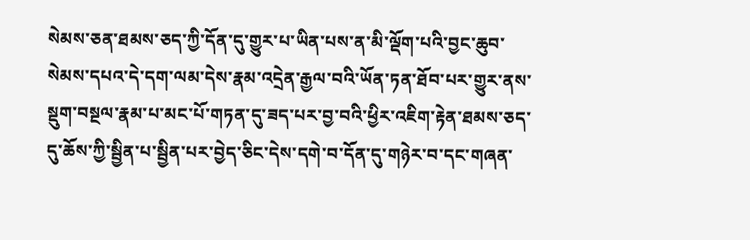སེམས་ཅན་ཐམས་ཅད་ཀྱི་དོན་དུ་གྱུར་པ་ཡིན་པས་ན་མི་ལྡོག་པའི་བྱང་ཆུབ་སེམས་དཔའ་དེ་དག་ལམ་དེས་རྣམ་འདྲེན་རྒྱལ་བའི་ཡོན་ཏན་ཐོབ་པར་གྱུར་ནས་སྡུག་བསྔལ་རྣམ་པ་མང་པོ་གཏན་དུ་ཟད་པར་བྱ་བའི་ཕྱིར་འཇིག་རྟེན་ཐམས་ཅད་དུ་ཆོས་ཀྱི་སྦྱིན་པ་སྦྱིན་པར་བྱེད་ཅིང་དེས་དགེ་བ་དོན་དུ་གཉེར་བ་དང་གཞན་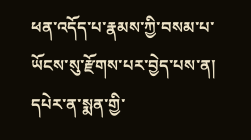ཕན་འདོད་པ་རྣམས་ཀྱི་བསམ་པ་ཡོངས་སུ་རྫོགས་པར་བྱེད་པས་ན། དཔེར་ན་སྨན་གྱི་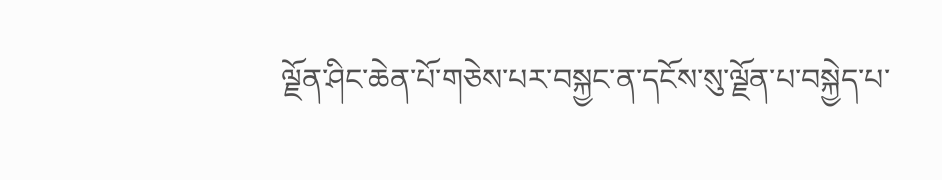ལྗོན་ཤིང་ཆེན་པོ་གཅེས་པར་བསྐྱང་ན་དངོས་སུ་ལྗོན་པ་བསྐྱེད་པ་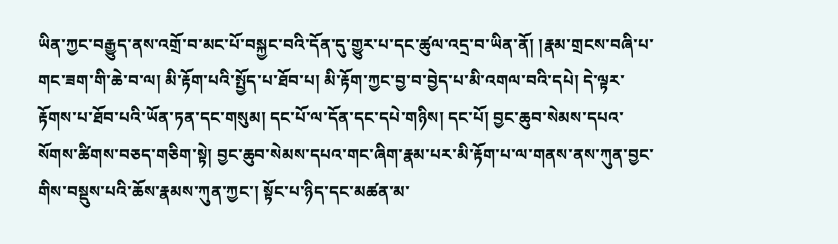ཡིན་ཀྱང་བརྒྱུད་ནས་འགྲོ་བ་མང་པོ་བསྐྱང་བའི་དོན་དུ་གྱུར་པ་དང་ཚུལ་འདྲ་བ་ཡིན་ནོ། །རྣམ་གྲངས་བཞི་པ་གང་ཟག་གི་ཆེ་བ་ལ། མི་རྟོག་པའི་སྤྱོད་པ་ཐོབ་པ། མི་རྟོག་ཀྱང་བྱ་བ་བྱེད་པ་མི་འགལ་བའི་དཔེ། དེ་ལྟར་རྟོགས་པ་ཐོབ་པའི་ཡོན་ཏན་དང་གསུམ། དང་པོ་ལ་དོན་དང་དཔེ་གཉིས། དང་པོ། བྱང་ཆུབ་སེམས་དཔའ་སོགས་ཚིགས་བཅད་གཅིག་སྟེ། བྱང་ཆུབ་སེམས་དཔའ་གང་ཞིག་རྣམ་པར་མི་རྟོག་པ་ལ་གནས་ནས་ཀུན་བྱང་གིས་བསྡུས་པའི་ཆོས་རྣམས་ཀུན་ཀྱང་། སྟོང་པ་ཉིད་དང་མཚན་མ་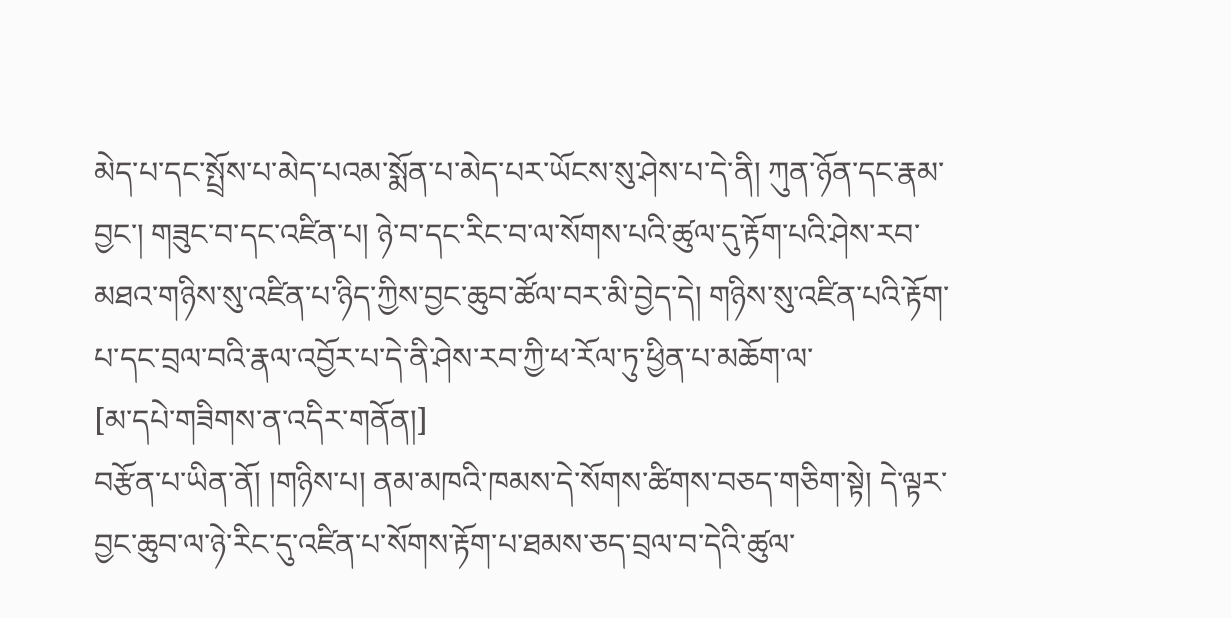མེད་པ་དང་སྤྲོས་པ་མེད་པའམ་སྨོན་པ་མེད་པར་ཡོངས་སུ་ཤེས་པ་དེ་ནི། ཀུན་ཉོན་དང་རྣམ་བྱང་། གཟུང་བ་དང་འཛིན་པ། ཉེ་བ་དང་རིང་བ་ལ་སོགས་པའི་ཚུལ་དུ་རྟོག་པའི་ཤེས་རབ་མཐའ་གཉིས་སུ་འཛིན་པ་ཉིད་ཀྱིས་བྱང་ཆུབ་ཚོལ་བར་མི་བྱེད་དེ། གཉིས་སུ་འཛིན་པའི་རྟོག་པ་དང་བྲལ་བའི་རྣལ་འབྱོར་པ་དེ་ནི་ཤེས་རབ་ཀྱི་ཕ་རོལ་ཏུ་ཕྱིན་པ་མཆོག་ལ་
[མ་དཔེ་གཟིགས་ན་འདིར་གནོན།]
བརྩོན་པ་ཡིན་ནོ། །གཉིས་པ། ནམ་མཁའི་ཁམས་དེ་སོགས་ཚིགས་བཅད་གཅིག་སྟེ། དེ་ལྟར་བྱང་ཆུབ་ལ་ཉེ་རིང་དུ་འཛིན་པ་སོགས་རྟོག་པ་ཐམས་ཅད་བྲལ་བ་དེའི་ཚུལ་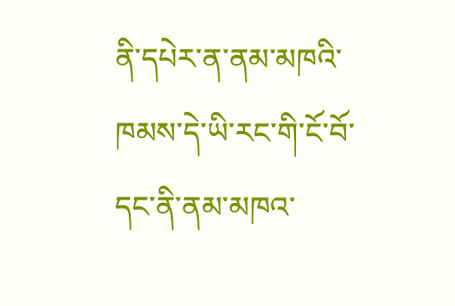ནི་དཔེར་ན་ནམ་མཁའི་ཁམས་དེ་ཡི་རང་གི་ངོ་བོ་དང་ནི་ནམ་མཁའ་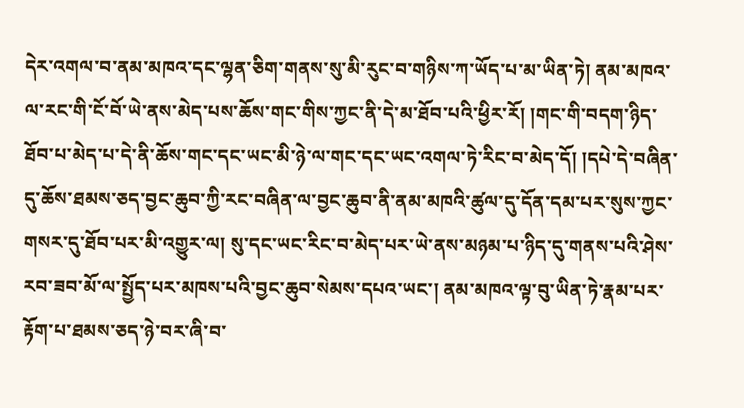དེར་འགལ་བ་ནམ་མཁའ་དང་ལྷན་ཅིག་གནས་སུ་མི་རུང་བ་གཉིས་ཀ་ཡོད་པ་མ་ཡིན་ཏེ། ནམ་མཁའ་ལ་རང་གི་ངོ་བོ་ཡེ་ནས་མེད་པས་ཆོས་གང་གིས་ཀྱང་ནི་དེ་མ་ཐོབ་པའི་ཕྱིར་རོ། །གང་གི་བདག་ཉིད་ཐོབ་པ་མེད་པ་དེ་ནི་ཆོས་གང་དང་ཡང་མི་ཉེ་ལ་གང་དང་ཡང་འགལ་ཏེ་རིང་བ་མེད་དོ། །དཔེ་དེ་བཞིན་དུ་ཆོས་ཐམས་ཅད་བྱང་ཆུབ་ཀྱི་རང་བཞིན་ལ་བྱང་ཆུབ་ནི་ནམ་མཁའི་ཚུལ་དུ་དོན་དམ་པར་སུས་ཀྱང་གསར་དུ་ཐོབ་པར་མི་འགྱུར་ལ། སུ་དང་ཡང་རིང་བ་མེད་པར་ཡེ་ནས་མཉམ་པ་ཉིད་དུ་གནས་པའི་ཤེས་རབ་ཟབ་མོ་ལ་སྤྱོད་པར་མཁས་པའི་བྱང་ཆུབ་སེམས་དཔའ་ཡང་། ནམ་མཁའ་ལྟ་བུ་ཡིན་ཏེ་རྣམ་པར་རྟོག་པ་ཐམས་ཅད་ཉེ་བར་ཞི་བ་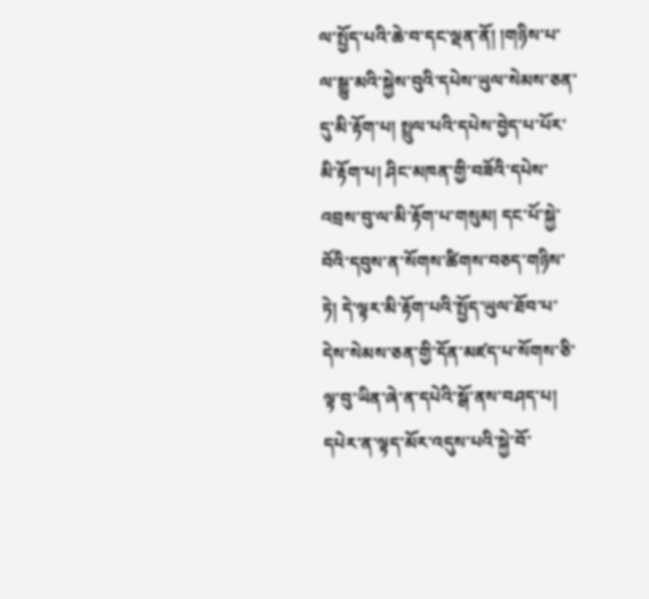ལ་སྤྱོད་པའི་ཆེ་བ་དང་ལྡན་ནོ། །གཉིས་པ་ལ་སྒྱུ་མའི་སྐྱེས་བུའི་དཔེས་ཡུལ་སེམས་ཅན་དུ་མི་རྟོག་པ། སྤྲུལ་པའི་དཔེས་བྱེད་པ་པོར་མི་རྟོག་པ། ཤིང་མཁན་གྱི་བཟོའི་དཔེས་འབྲས་བུ་ལ་མི་རྟོག་པ་གསུམ། དང་པོ་སྐྱེ་བོའི་དབུས་ན་སོགས་ཚིགས་བཅད་གཉིས་ཏེ། དེ་ལྟར་མི་རྟོག་པའི་སྤྱོད་ཡུལ་ཐོབ་པ་དེས་སེམས་ཅན་གྱི་དོན་མཛད་པ་སོགས་ཅི་ལྟ་བུ་ཡིན་ཞེ་ན་དཔེའི་སྒོ་ནས་བཤད་པ། དཔེར་ན་ལྟད་མོར་འདུས་པའི་སྐྱེ་བོ་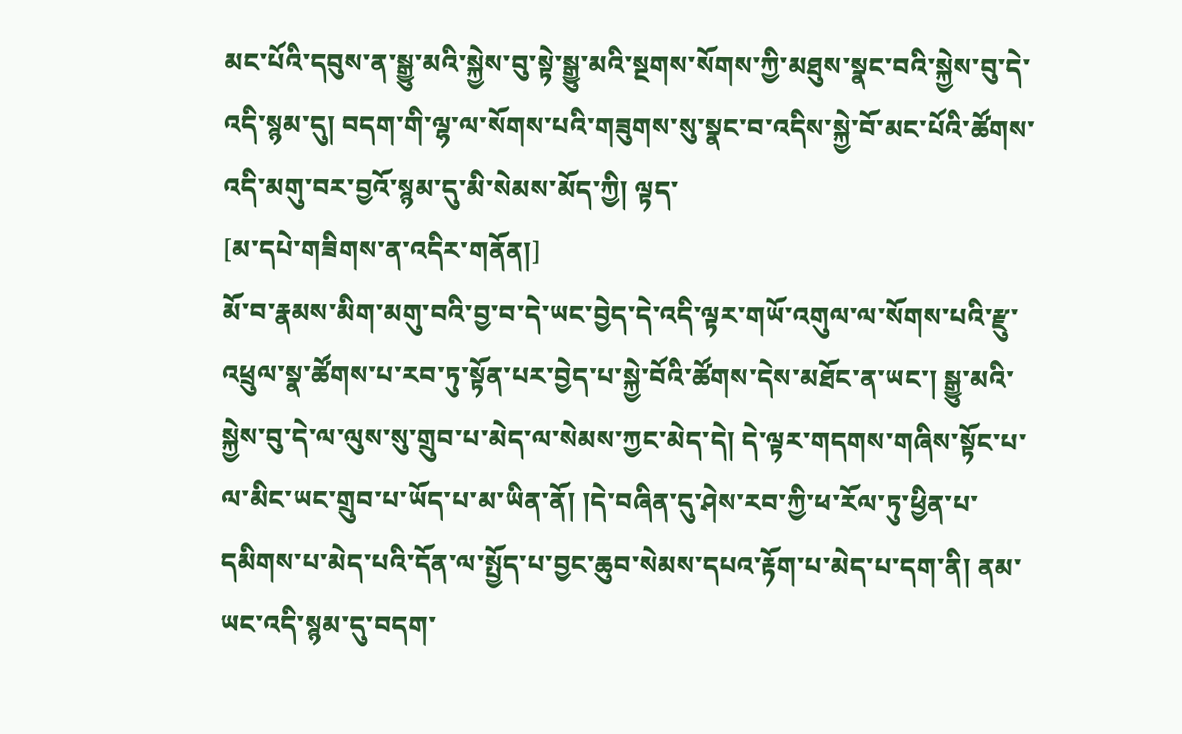མང་པོའི་དབུས་ན་སྒྱུ་མའི་སྐྱེས་བུ་སྟེ་སྒྱུ་མའི་སྔགས་སོགས་ཀྱི་མཐུས་སྣང་བའི་སྐྱེས་བུ་དེ་འདི་སྙམ་དུ། བདག་གི་ལྷ་ལ་སོགས་པའི་གཟུགས་སུ་སྣང་བ་འདིས་སྐྱེ་བོ་མང་པོའི་ཚོགས་འདི་མགུ་བར་བྱའོ་སྙམ་དུ་མི་སེམས་མོད་ཀྱི། ལྟད་
[མ་དཔེ་གཟིགས་ན་འདིར་གནོན།]
མོ་བ་རྣམས་མིག་མགུ་བའི་བྱ་བ་དེ་ཡང་བྱེད་དེ་འདི་ལྟར་གཡོ་འགུལ་ལ་སོགས་པའི་རྫུ་འཕྲུལ་སྣ་ཚོགས་པ་རབ་ཏུ་སྟོན་པར་བྱེད་པ་སྐྱེ་བོའི་ཚོགས་དེས་མཐོང་ན་ཡང་། སྒྱུ་མའི་སྐྱེས་བུ་དེ་ལ་ལུས་སུ་གྲུབ་པ་མེད་ལ་སེམས་ཀྱང་མེད་དེ། དེ་ལྟར་གདགས་གཞིས་སྟོང་པ་ལ་མིང་ཡང་གྲུབ་པ་ཡོད་པ་མ་ཡིན་ནོ། །དེ་བཞིན་དུ་ཤེས་རབ་ཀྱི་ཕ་རོལ་ཏུ་ཕྱིན་པ་དམིགས་པ་མེད་པའི་དོན་ལ་སྤྱོད་པ་བྱང་ཆུབ་སེམས་དཔའ་རྟོག་པ་མེད་པ་དག་ནི། ནམ་ཡང་འདི་སྙམ་དུ་བདག་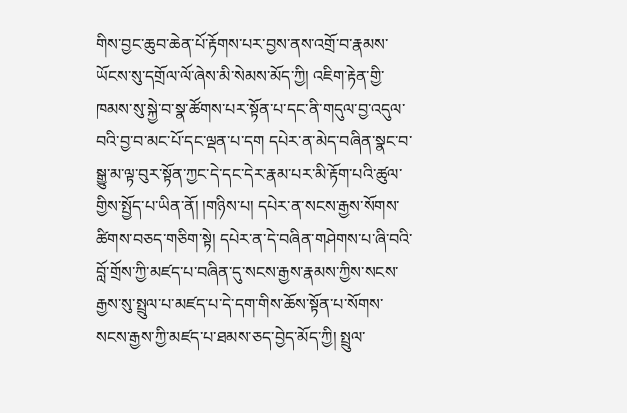གིས་བྱང་ཆུབ་ཆེན་པོ་རྟོགས་པར་བྱས་ནས་འགྲོ་བ་རྣམས་ཡོངས་སུ་དགྲོལ་ལོ་ཞེས་མི་སེམས་མོད་ཀྱི། འཇིག་རྟེན་གྱི་ཁམས་སུ་སྐྱེ་བ་སྣ་ཚོགས་པར་སྟོན་པ་དང་ནི་གདུལ་བྱ་འདུལ་བའི་བྱ་བ་མང་པོ་དང་ལྡན་པ་དག དཔེར་ན་མེད་བཞིན་སྣང་བ་སྒྱུ་མ་ལྟ་བུར་སྟོན་ཀྱང་དེ་དང་དེར་རྣམ་པར་མི་རྟོག་པའི་ཚུལ་གྱིས་སྤྱོད་པ་ཡིན་ནོ། །གཉིས་པ། དཔེར་ན་སངས་རྒྱས་སོགས་ཚིགས་བཅད་གཅིག་སྟེ། དཔེར་ན་དེ་བཞིན་གཤེགས་པ་ཞི་བའི་བློ་གྲོས་ཀྱི་མཛད་པ་བཞིན་དུ་སངས་རྒྱས་རྣམས་ཀྱིས་སངས་རྒྱས་སུ་སྤྲུལ་པ་མཛད་པ་དེ་དག་གིས་ཆོས་སྟོན་པ་སོགས་སངས་རྒྱས་ཀྱི་མཛད་པ་ཐམས་ཅད་བྱེད་མོད་ཀྱི། སྤྲུལ་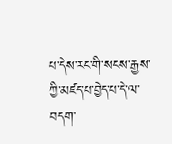པ་དེས་རང་གི་སངས་རྒྱས་ཀྱི་མཛད་པ་བྱེད་པ་དེ་ལ་བདག་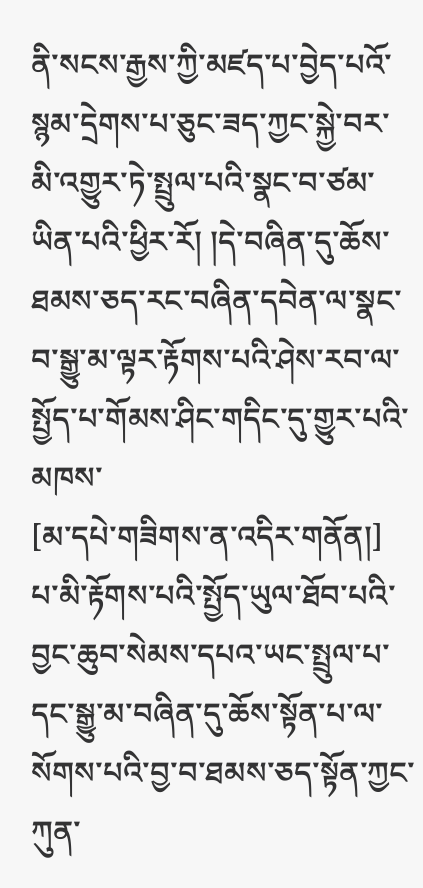ནི་སངས་རྒྱས་ཀྱི་མཛད་པ་བྱེད་པའོ་སྙམ་དྲེགས་པ་ཅུང་ཟད་ཀྱང་སྐྱེ་བར་མི་འགྱུར་ཏེ་སྤྲུལ་པའི་སྣང་བ་ཙམ་ཡིན་པའི་ཕྱིར་རོ། །དེ་བཞིན་དུ་ཆོས་ཐམས་ཅད་རང་བཞིན་དབེན་ལ་སྣང་བ་སྒྱུ་མ་ལྟར་རྟོགས་པའི་ཤེས་རབ་ལ་སྤྱོད་པ་གོམས་ཤིང་གདིང་དུ་གྱུར་པའི་མཁས་
[མ་དཔེ་གཟིགས་ན་འདིར་གནོན།]
པ་མི་རྟོགས་པའི་སྤྱོད་ཡུལ་ཐོབ་པའི་བྱང་ཆུབ་སེམས་དཔའ་ཡང་སྤྲུལ་པ་དང་སྒྱུ་མ་བཞིན་དུ་ཆོས་སྟོན་པ་ལ་སོགས་པའི་བྱ་བ་ཐམས་ཅད་སྟོན་ཀྱང་ཀུན་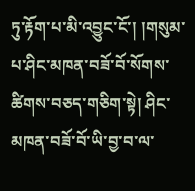ཏུ་རྟོག་པ་མི་འབྱུང་ངོ་། །གསུམ་པ་ཤིང་མཁན་བཟོ་བོ་སོགས་ཚིགས་བཅད་གཅིག་སྟེ། ཤིང་མཁན་བཟོ་བོ་ཡི་བྱ་བ་ལ་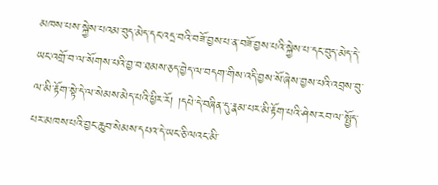མཁས་པས་སྐྱེས་པའམ་བུད་མེད་དང་འདྲ་བའི་བཟོ་བྱས་པ་ན་བཟོ་བྱས་པའི་སྐྱེས་པ་དང་བུད་མེད་དེ་ཡང་འགྲོ་བ་ལ་སོགས་པའི་བྱ་བ་ཐམས་ཅད་བྱེད་ལ་བདག་གིས་འདི་བྱས་སོ་ཞེས་བྱས་པའི་འབྲས་བུ་ལ་མི་རྟོག་སྟེ་དེ་ལ་སེམས་མེད་པའི་ཕྱིར་རོ། །དཔེ་དེ་བཞིན་དུ་རྣམ་པར་མི་རྟོག་པའི་ཤེས་རབ་ལ་སྤྱོད་པར་མཁས་པའི་བྱང་ཆུབ་སེམས་དཔའ་དེ་ཡང་ཅི་ལའང་མི་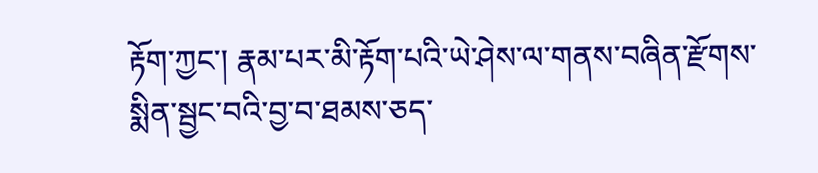རྟོག་ཀྱང་། རྣམ་པར་མི་རྟོག་པའི་ཡེ་ཤེས་ལ་གནས་བཞིན་རྫོགས་སྨིན་སྦྱང་བའི་བྱ་བ་ཐམས་ཅད་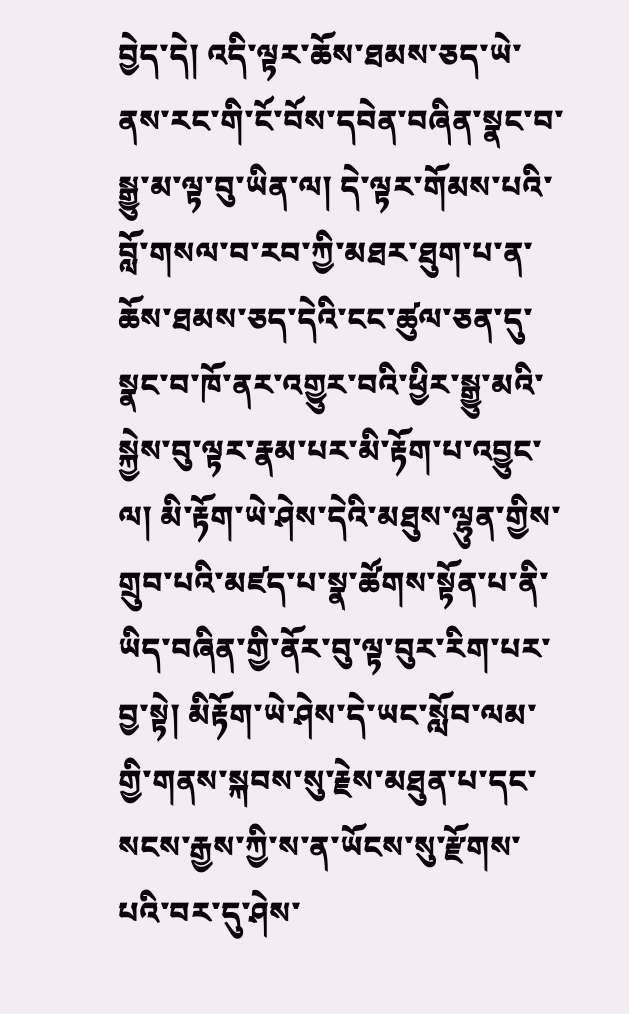བྱེད་དེ། འདི་ལྟར་ཆོས་ཐམས་ཅད་ཡེ་ནས་རང་གི་ངོ་བོས་དབེན་བཞིན་སྣང་བ་སྒྱུ་མ་ལྟ་བུ་ཡིན་ལ། དེ་ལྟར་གོམས་པའི་བློ་གསལ་བ་རབ་ཀྱི་མཐར་ཐུག་པ་ན་ཆོས་ཐམས་ཅད་དེའི་ངང་ཚུལ་ཅན་དུ་སྣང་བ་ཁོ་ནར་འགྱུར་བའི་ཕྱིར་སྒྱུ་མའི་སྐྱེས་བུ་ལྟར་རྣམ་པར་མི་རྟོག་པ་འབྱུང་ལ། མི་རྟོག་ཡེ་ཤེས་དེའི་མཐུས་ལྷུན་གྱིས་གྲུབ་པའི་མཛད་པ་སྣ་ཚོགས་སྟོན་པ་ནི་ཡིད་བཞིན་གྱི་ནོར་བུ་ལྟ་བུར་རིག་པར་བྱ་སྟེ། མིརྟོག་ཡེ་ཤེས་དེ་ཡང་སློབ་ལམ་གྱི་གནས་སྐབས་སུ་རྗེས་མཐུན་པ་དང་སངས་རྒྱས་ཀྱི་ས་ན་ཡོངས་སུ་རྫོགས་པའི་བར་དུ་ཤེས་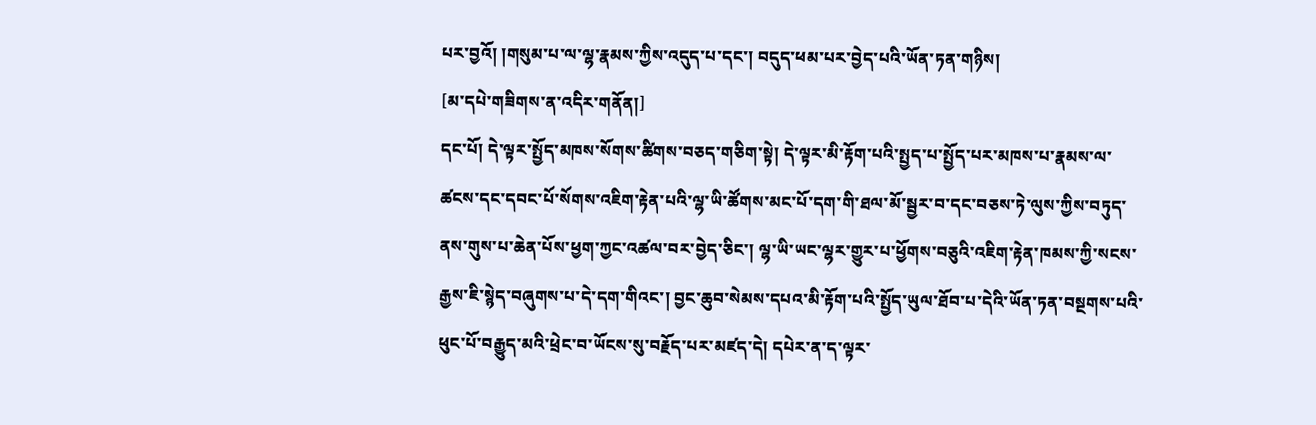པར་བྱའོ། །གསུམ་པ་ལ་ལྷ་རྣམས་ཀྱིས་འདུད་པ་དང་། བདུད་ཕམ་པར་བྱེད་པའི་ཡོན་ཏན་གཉིས།
[མ་དཔེ་གཟིགས་ན་འདིར་གནོན།]
དང་པོ། དེ་ལྟར་སྤྱོད་མཁས་སོགས་ཚིགས་བཅད་གཅིག་སྟེ། དེ་ལྟར་མི་རྟོག་པའི་སྤྱད་པ་སྤྱོད་པར་མཁས་པ་རྣམས་ལ་ཚངས་དང་དབང་པོ་སོགས་འཇིག་རྟེན་པའི་ལྷ་ཡི་ཚོགས་མང་པོ་དག་གི་ཐལ་མོ་སྦྱར་བ་དང་བཅས་ཏེ་ལུས་ཀྱིས་བཏུད་ནས་གུས་པ་ཆེན་པོས་ཕྱག་ཀྱང་འཚལ་བར་བྱེད་ཅིང་། ལྷ་ཡི་ཡང་ལྷར་གྱུར་པ་ཕྱོགས་བཅུའི་འཇིག་རྟེན་ཁམས་ཀྱི་སངས་རྒྱས་ཇི་སྙེད་བཞུགས་པ་དེ་དག་གིའང་། བྱང་ཆུབ་སེམས་དཔའ་མི་རྟོག་པའི་སྤྱོད་ཡུལ་ཐོབ་པ་དེའི་ཡོན་ཏན་བསྔགས་པའི་ཕུང་པོ་བརྒྱུད་མའི་ཕྲེང་བ་ཡོངས་སུ་བརྗོད་པར་མཛད་དེ། དཔེར་ན་ད་ལྟར་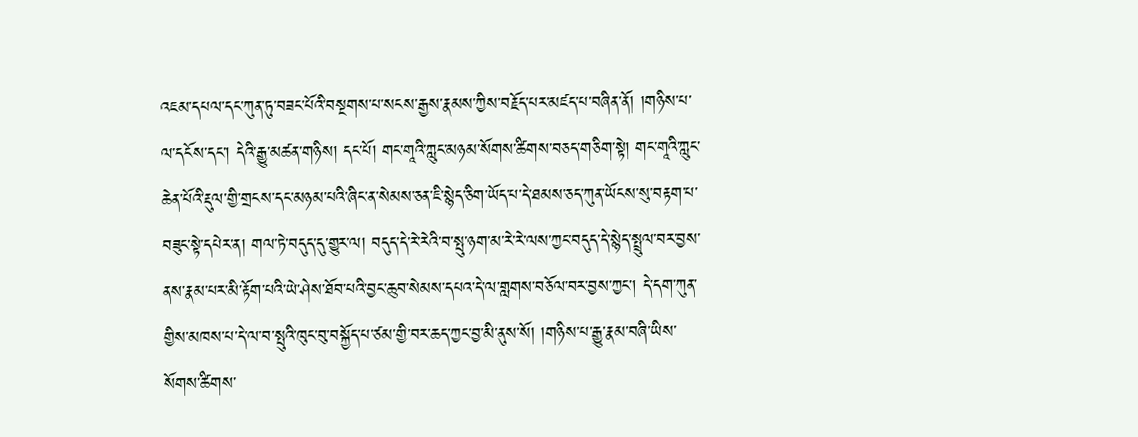འཇམ་དཔལ་དང་ཀུན་ཏུ་བཟང་པོའི་བསྔགས་པ་སངས་རྒྱས་རྣམས་ཀྱིས་བརྗོད་པར་མཛད་པ་བཞིན་ནོ། །གཉིས་པ་ལ་དངོས་དང་། དེའི་རྒྱུ་མཚན་གཉིས། དང་པོ། གང་གཱའི་ཀླུང་མཉམ་སོགས་ཚིགས་བཅད་གཅིག་སྟེ། གང་གཱའི་ཀླུང་ཆེན་པོའི་རྡུལ་གྱི་གྲངས་དང་མཉམ་པའི་ཞིང་ན་སེམས་ཅན་ཇི་སྙེད་ཅིག་ཡོད་པ་དེ་ཐམས་ཅད་ཀུན་ཡོངས་སུ་བརྟག་པ་བཟུང་སྟེ་དཔེར་ན། གལ་ཏེ་བདུད་དུ་གྱུར་ལ། བདུད་དེ་རེ་རེའི་བ་སྤུ་ཉག་མ་རེ་རེ་ལས་ཀྱང་བདུད་དེ་སྙེད་སྤྲུལ་བར་བྱས་ནས་རྣམ་པར་མི་རྟོག་པའི་ཡེ་ཤེས་ཐོབ་པའི་བྱང་ཆུབ་སེམས་དཔའ་དེ་ལ་གླགས་བཅོལ་བར་བྱས་ཀྱང་། དེ་དག་ཀུན་གྱིས་མཁས་པ་དེ་ལ་བ་སྤུའི་ཁུང་བུ་བསྐྱོད་པ་ཙམ་གྱི་བར་ཆད་ཀྱང་བྱ་མི་ནུས་སོ། །གཉིས་པ་རྒྱུ་རྣམ་བཞི་ཡིས་སོགས་ཚིགས་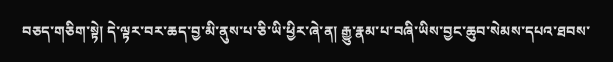བཅད་གཅིག་སྟེ། དེ་ལྟར་བར་ཆད་བྱ་མི་ནུས་པ་ཅི་ཡི་ཕྱིར་ཞེ་ན། རྒྱུ་རྣམ་པ་བཞི་ཡིས་བྱང་ཆུབ་སེམས་དཔའ་ཐབས་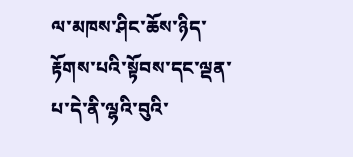ལ་མཁས་ཤིང་ཆོས་ཉིད་རྟོགས་པའི་སྟོབས་དང་ལྡན་པ་དེ་ནི་ལྷའི་བུའི་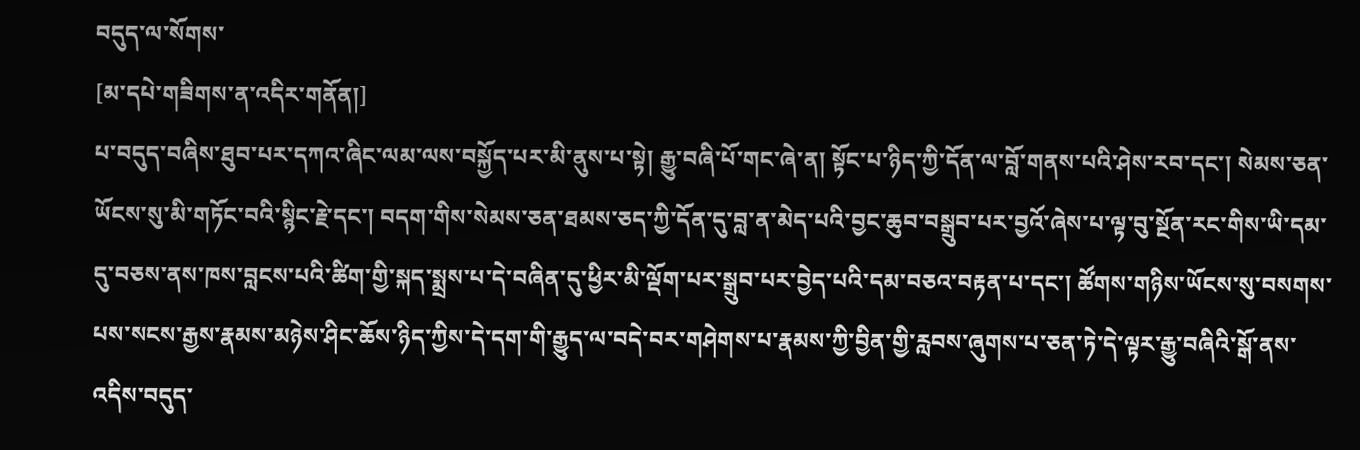བདུད་ལ་སོགས་
[མ་དཔེ་གཟིགས་ན་འདིར་གནོན།]
པ་བདུད་བཞིས་ཐུབ་པར་དཀའ་ཞིང་ལམ་ལས་བསྐྱོད་པར་མི་ནུས་པ་སྟེ། རྒྱུ་བཞི་པོ་གང་ཞེ་ན། སྟོང་པ་ཉིད་ཀྱི་དོན་ལ་བློ་གནས་པའི་ཤེས་རབ་དང་། སེམས་ཅན་ཡོངས་སུ་མི་གཏོང་བའི་སྙིང་རྗེ་དང་། བདག་གིས་སེམས་ཅན་ཐམས་ཅད་ཀྱི་དོན་དུ་བླ་ན་མེད་པའི་བྱང་ཆུབ་བསྒྲུབ་པར་བྱའོ་ཞེས་པ་ལྟ་བུ་སྔོན་རང་གིས་ཡི་དམ་དུ་བཅས་ནས་ཁས་བླངས་པའི་ཚིག་གྱི་སྐད་སྨྲས་པ་དེ་བཞིན་དུ་ཕྱིར་མི་ལྡོག་པར་སྒྲུབ་པར་བྱེད་པའི་དམ་བཅའ་བརྟན་པ་དང་། ཚོགས་གཉིས་ཡོངས་སུ་བསགས་པས་སངས་རྒྱས་རྣམས་མཉེས་ཤིང་ཆོས་ཉིད་ཀྱིས་དེ་དག་གི་རྒྱུད་ལ་བདེ་བར་གཤེགས་པ་རྣམས་ཀྱི་བྱིན་གྱི་རླབས་ཞུགས་པ་ཅན་ཏེ་དེ་ལྟར་རྒྱུ་བཞིའི་སྒོ་ནས་འདིས་བདུད་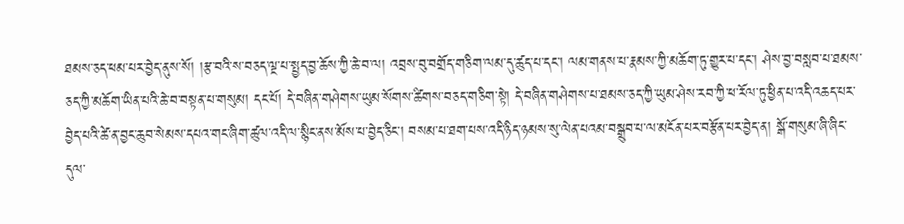ཐམས་ཅད་ཕམ་པར་བྱེད་ནུས་སོ། །རྩ་བའི་ས་བཅད་ལྔ་པ་སྤྱད་བྱ་ཆོས་ཀྱི་ཆེ་བ་ལ། འབྲས་བུ་བགྲོད་གཅིག་ལམ་དུ་ཚུད་པ་དང་། ལམ་གནས་པ་རྣམས་ཀྱི་མཆོག་ཏུ་གྱུར་པ་དང་། ཤེས་བྱ་བསླབ་པ་ཐམས་ཅད་ཀྱི་མཆོག་ཡིན་པའི་ཆེ་བ་བསྟན་པ་གསུམ། དང་པོ། དེ་བཞིན་གཤེགས་ཡུམ་སོགས་ཚིགས་བཅད་གཅིག་སྟེ། དེ་བཞིན་གཤེགས་པ་ཐམས་ཅད་ཀྱི་ཡུམ་ཤེས་རབ་ཀྱི་ཕ་རོལ་ཏུ་ཕྱིན་པ་འདི་འཆད་པར་བྱེད་པའི་ཚེ་ན་བྱང་ཆུབ་སེམས་དཔའ་གང་ཞིག་ཚུལ་འདི་ལ་སྙིང་ནས་མོས་པ་བྱེད་ཅིང་། བསམ་པ་ཐག་པས་འདི་ཉིད་ཉམས་སུ་ལེན་པའམ་བསྒྲུབ་པ་ལ་མངོན་པར་བརྩོན་པར་བྱེད་ན། སྒོ་གསུམ་ཞི་ཞིང་དུལ་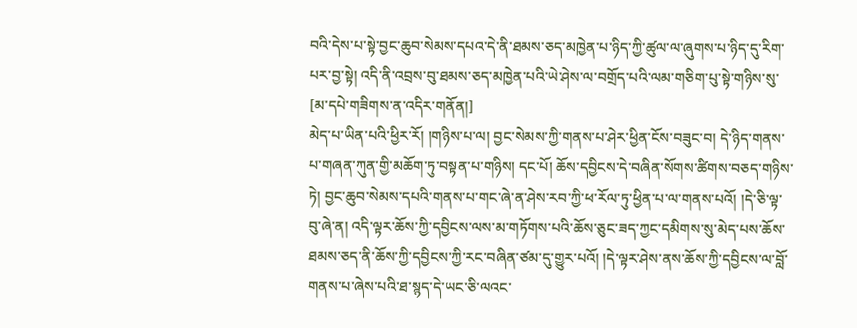བའི་དེས་པ་སྟེ་བྱང་ཆུབ་སེམས་དཔའ་དེ་ནི་ཐམས་ཅད་མཁྱེན་པ་ཉིད་ཀྱི་ཚུལ་ལ་ཞུགས་པ་ཉིད་དུ་རིག་པར་བྱ་སྟེ། འདི་ནི་འབྲས་བུ་ཐམས་ཅད་མཁྱེན་པའི་ཡེ་ཤེས་ལ་བགྲོད་པའི་ལམ་གཅིག་པུ་སྟེ་གཉིས་སུ་
[མ་དཔེ་གཟིགས་ན་འདིར་གནོན།]
མེད་པ་ཡིན་པའི་ཕྱིར་རོ། །གཉིས་པ་ལ། བྱང་སེམས་ཀྱི་གནས་པ་ཤེར་ཕྱིན་ངོས་བཟུང་བ། དེ་ཉིད་གནས་པ་གཞན་ཀུན་གྱི་མཆོག་ཏུ་བསྟན་པ་གཉིས། དང་པོ། ཆོས་དབྱིངས་དེ་བཞིན་སོགས་ཚིགས་བཅད་གཉིས་ཏེ། བྱང་ཆུབ་སེམས་དཔའི་གནས་པ་གང་ཞེ་ན་ཤེས་རབ་ཀྱི་ཕ་རོལ་ཏུ་ཕྱིན་པ་ལ་གནས་པའོ། །དེ་ཅི་ལྟ་བུ་ཞེ་ན། འདི་ལྟར་ཆོས་ཀྱི་དབྱིངས་ལས་མ་གཏོགས་པའི་ཆོས་ཅུང་ཟད་ཀྱང་དམིགས་སུ་མེད་པས་ཆོས་ཐམས་ཅད་ནི་ཆོས་ཀྱི་དབྱིངས་ཀྱི་རང་བཞིན་ཙམ་དུ་གྱུར་པའོ། །དེ་ལྟར་ཤེས་ནས་ཆོས་ཀྱི་དབྱིངས་ལ་བློ་གནས་པ་ཞེས་པའི་ཐ་སྙད་དེ་ཡང་ཅི་ལའང་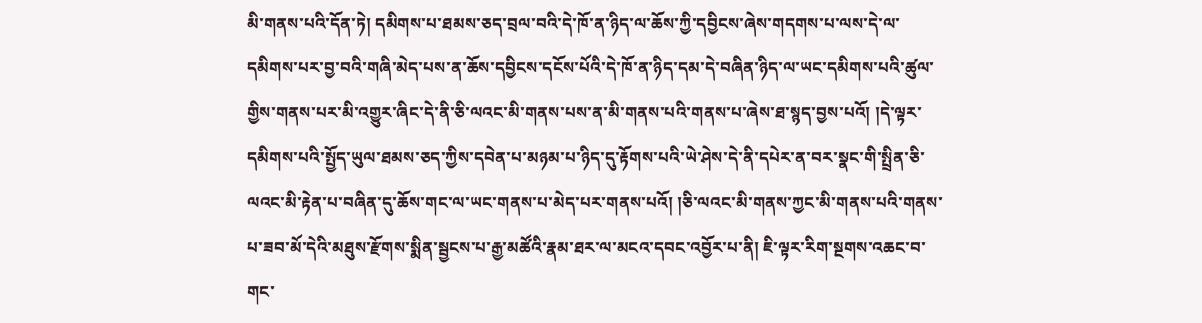མི་གནས་པའི་དོན་ཏེ། དམིགས་པ་ཐམས་ཅད་བྲལ་བའི་དེ་ཁོ་ན་ཉིད་ལ་ཆོས་ཀྱི་དབྱིངས་ཞེས་གདགས་པ་ལས་དེ་ལ་དམིགས་པར་བྱ་བའི་གཞི་མེད་པས་ན་ཆོས་དབྱིངས་དངོས་པོའི་དེ་ཁོ་ན་ཉིད་དམ་དེ་བཞིན་ཉིད་ལ་ཡང་དམིགས་པའི་ཚུལ་གྱིས་གནས་པར་མི་འགྱུར་ཞིང་དེ་ནི་ཅི་ལའང་མི་གནས་པས་ན་མི་གནས་པའི་གནས་པ་ཞེས་ཐ་སྙད་བྱས་པའོ། །དེ་ལྟར་དམིགས་པའི་སྤྱོད་ཡུལ་ཐམས་ཅད་ཀྱིས་དབེན་པ་མཉམ་པ་ཉིད་དུ་རྟོགས་པའི་ཡེ་ཤེས་དེ་ནི་དཔེར་ན་བར་སྣང་གི་སྤྲིན་ཅི་ལའང་མི་རྟེན་པ་བཞིན་དུ་ཆོས་གང་ལ་ཡང་གནས་པ་མེད་པར་གནས་པའོ། །ཅི་ལའང་མི་གནས་ཀྱང་མི་གནས་པའི་གནས་པ་ཟབ་མོ་དེའི་མཐུས་རྫོགས་སྨིན་སྦྱངས་པ་རྒྱ་མཚོའི་རྣམ་ཐར་ལ་མངའ་དབང་འབྱོར་པ་ནི། ཇི་ལྟར་རིག་སྔགས་འཆང་བ་གང་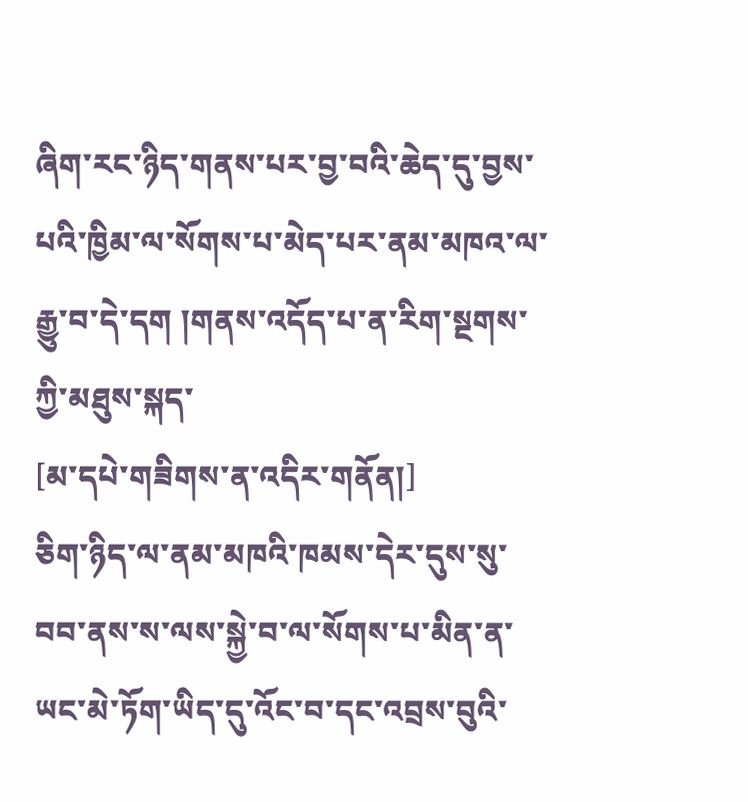ཞིག་རང་ཉིད་གནས་པར་བྱ་བའི་ཆེད་དུ་བྱས་པའི་ཁྱིམ་ལ་སོགས་པ་མེད་པར་ནམ་མཁའ་ལ་རྒྱུ་བ་དེ་དག །གནས་འདོད་པ་ན་རིག་སྔགས་ཀྱི་མཐུས་སྐད་
[མ་དཔེ་གཟིགས་ན་འདིར་གནོན།]
ཅིག་ཉིད་ལ་ནམ་མཁའི་ཁམས་དེར་དུས་སུ་བབ་ནས་ས་ལས་སྐྱེ་བ་ལ་སོགས་པ་མིན་ན་ཡང་མེ་ཏོག་ཡིད་དུ་འོང་བ་དང་འབྲས་བུའི་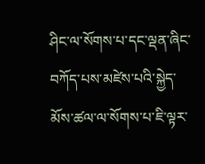ཤིང་ལ་སོགས་པ་དང་ལྡན་ཞིང་བཀོད་པས་མཛེས་པའི་སྐྱེད་མོས་ཚལ་ལ་སོགས་པ་ཇི་ལྟར་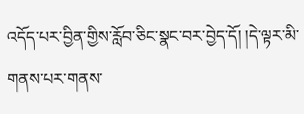འདོད་པར་བྱིན་གྱིས་རློབ་ཅིང་སྣང་བར་བྱེད་དོ། །དེ་ལྟར་མི་གནས་པར་གནས་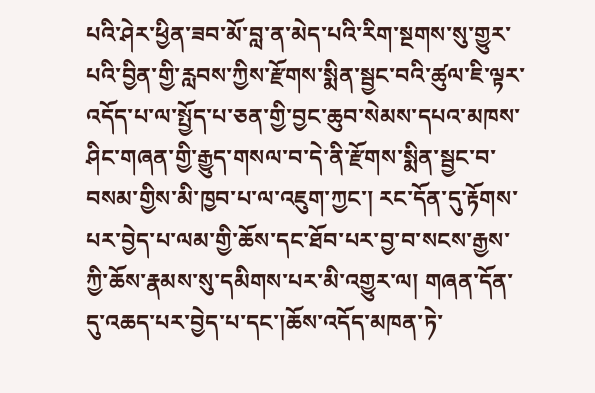པའི་ཤེར་ཕྱིན་ཟབ་མོ་བླ་ན་མེད་པའི་རིག་སྔགས་སུ་གྱུར་པའི་བྱིན་གྱི་རླབས་ཀྱིས་རྫོགས་སྨིན་སྦྱང་བའི་ཚུལ་ཇི་ལྟར་འདོད་པ་ལ་སྤྱོད་པ་ཅན་གྱི་བྱང་ཆུབ་སེམས་དཔའ་མཁས་ཤིང་གཞན་གྱི་རྒྱུད་གསལ་བ་དེ་ནི་རྫོགས་སྨིན་སྦྱང་བ་བསམ་གྱིས་མི་ཁྱབ་པ་ལ་འཇུག་ཀྱང་། རང་དོན་དུ་རྟོགས་པར་བྱེད་པ་ལམ་གྱི་ཆོས་དང་ཐོབ་པར་བྱ་བ་སངས་རྒྱས་ཀྱི་ཆོས་རྣམས་སུ་དམིགས་པར་མི་འགྱུར་ལ། གཞན་དོན་དུ་འཆད་པར་བྱེད་པ་དང་།ཆོས་འདོད་མཁན་ཏེ་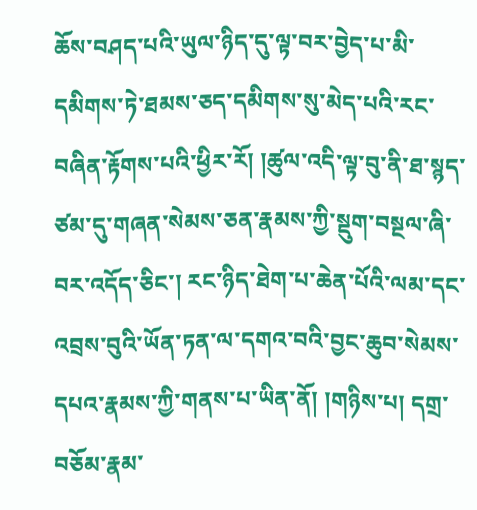ཆོས་བཤད་པའི་ཡུལ་ཉིད་དུ་ལྟ་བར་བྱེད་པ་མི་དམིགས་ཏེ་ཐམས་ཅད་དམིགས་སུ་མེད་པའི་རང་བཞིན་རྟོགས་པའི་ཕྱིར་རོ། །ཚུལ་འདི་ལྟ་བུ་ནི་ཐ་སྙད་ཙམ་དུ་གཞན་སེམས་ཅན་རྣམས་ཀྱི་སྡུག་བསྔལ་ཞི་བར་འདོད་ཅིང་། རང་ཉིད་ཐེག་པ་ཆེན་པོའི་ལམ་དང་འབྲས་བུའི་ཡོན་ཏན་ལ་དགའ་བའི་བྱང་ཆུབ་སེམས་དཔའ་རྣམས་ཀྱི་གནས་པ་ཡིན་ནོ། །གཉིས་པ། དགྲ་བཅོམ་རྣམ་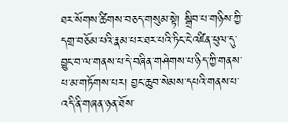ཐར་སོགས་ཚིགས་བཅད་གསུམ་སྟེ། སྒྲིབ་པ་གཉིས་ཀྱི་དགྲ་བཅོམ་པའི་རྣམ་པར་ཐར་པའི་ཏིང་ངེ་འཛིན་ཕུལ་དུ་བྱུང་བ་ལ་གནས་པ་དེ་བཞིན་གཤེགས་པ་ཉིད་ཀྱི་གནས་པ་མ་གཏོགས་པར། བྱང་ཆུབ་སེམས་དཔའི་གནས་པ་འདི་ནི་གཞན་ཉན་ཐོས་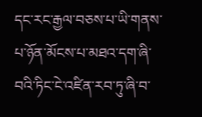དང་རང་རྒྱལ་བཅས་པ་ཡི་གནས་པ་ཉོན་མོངས་པ་མཐའ་དག་ཞི་བའི་ཏིང་ངེ་འཛིན་རབ་ཏུ་ཞི་བ་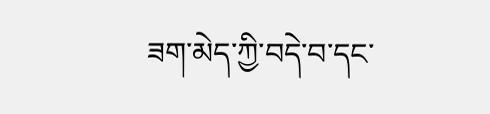ཟག་མེད་ཀྱི་བདེ་བ་དང་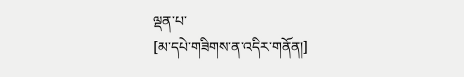ལྡན་པ་
[མ་དཔེ་གཟིགས་ན་འདིར་གནོན།]